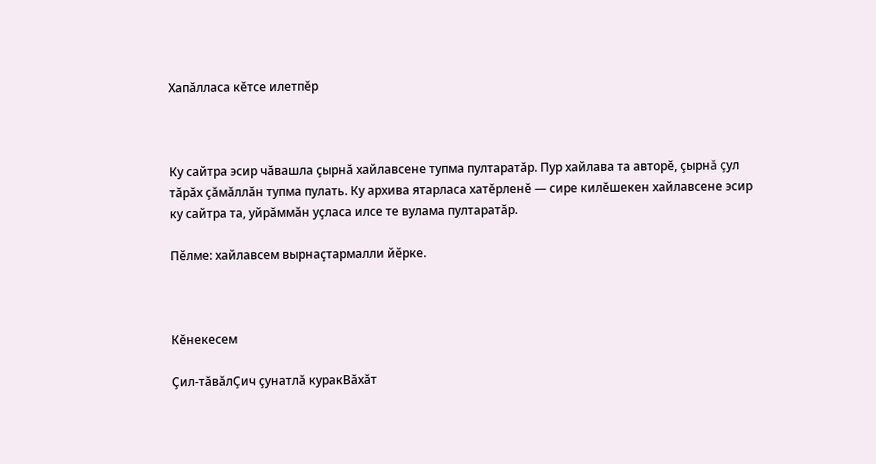Хапăлласа кĕтсе илетпĕр



Ку сайтра эсир чăвашла çырнă хайлавсене тупма пултаратăр. Пур хайлава та авторĕ, çырнă çул тăрăх çăмăллăн тупма пулать. Ку архива ятарласа хатĕрленĕ — сире килĕшекен хайлавсене эсир ку сайтра та, уйрăммăн уçласа илсе те вулама пултаратăр.

Пӗлме: хайлавсем вырнаҫтармалли йӗрке.



Кĕнекесем

Çил-тăвăлÇич çунатлă куракВăхăт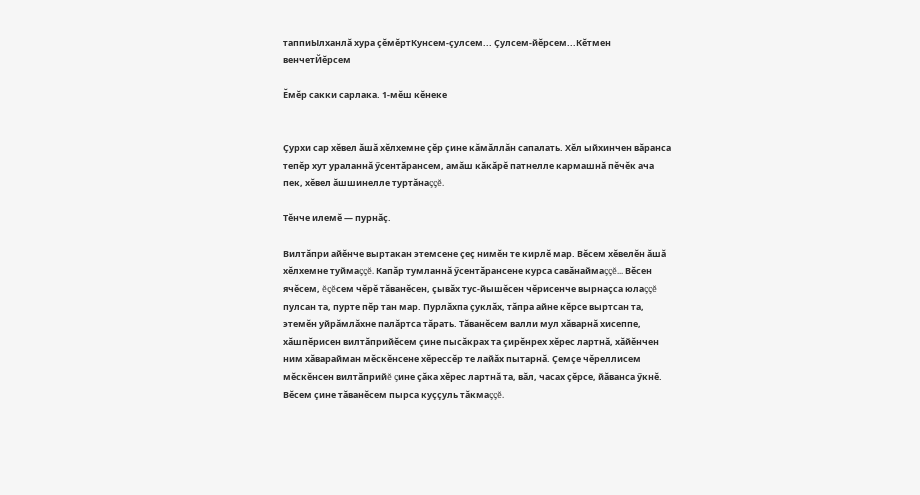таппиЫлханлă хура çĕмĕртКунсем-çулсем... Çулсем-йĕрсем...Кĕтмен венчетЙĕрсем

Ĕмĕр сакки сарлака. 1-мĕш кĕнеке


Çурхи сар хĕвел ăшă хĕлхемне çĕр çине кăмăллăн сапалать. Хĕл ыйхинчен вăранса тепĕр хут ураланнă ӳсентăрансем, амăш кăкăрĕ патнелле кармашнă пĕчĕк ача пек, хĕвел ăшшинелле туртăнаççĕ.

Тĕнче илемĕ — пурнăç.

Вилтăпри айĕнче выртакан этемсене çеç нимĕн те кирлĕ мар. Вĕсем хĕвелĕн ăшă хĕлхемне туймаççĕ. Капăр тумланнă ӳсентăрансене курса савăнаймаççĕ... Вĕсен ячĕсем, ĕçĕсем чĕрĕ тăванĕсен, çывăх тус-йышĕсен чĕрисенче вырнаçса юлаççĕ пулсан та, пурте пĕр тан мар. Пурлăхпа çуклăх, тăпра айне кĕрсе выртсан та, этемĕн уйрăмлăхне палăртса тăрать. Тăванĕсем валли мул хăварнă хисеппе, хăшпĕрисен вилтăприйĕсем çине пысăкрах та çирĕнрех хĕрес лартнă, хăйĕнчен ним хăварайман мĕскĕнсене хĕрессĕр те лайăх пытарнă. Çемçе чĕреллисем мĕскĕнсен вилтăприйĕ çине çăка хĕрес лартнă та, вăл, часах çĕрсе, йăванса ӳкнĕ. Вĕсем çине тăванĕсем пырса куççуль тăкмаççĕ.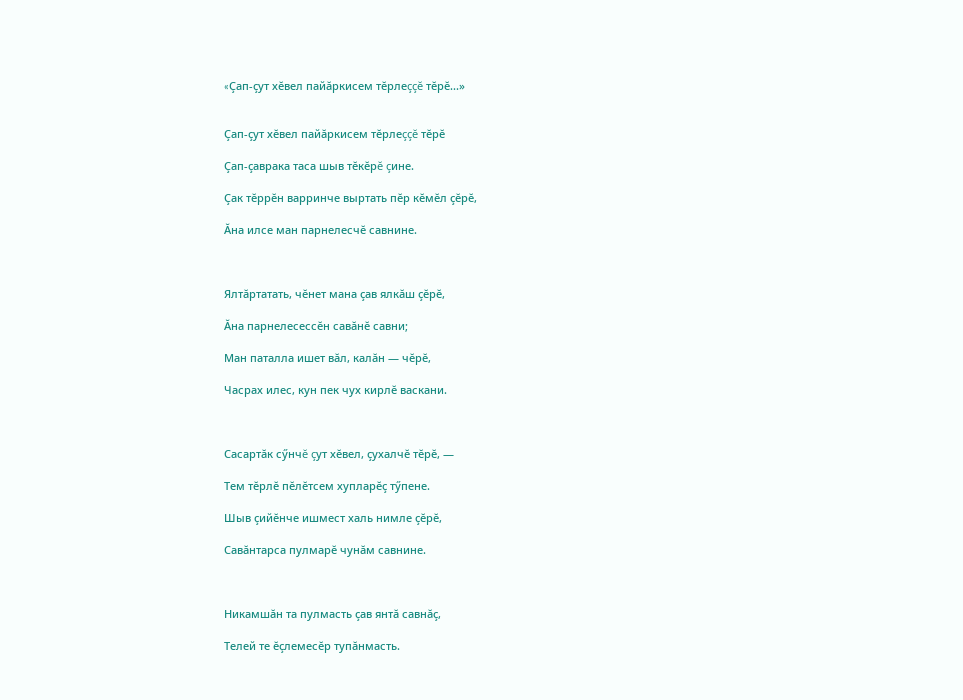«Çап-çут хĕвел пайăркисем тĕрлеççĕ тĕрĕ...»


Çап-çут хĕвел пайăркисем тĕрлеççĕ тĕрĕ

Çап-çаврака таса шыв тĕкĕрĕ çине.

Çак тĕррĕн варринче выртать пĕр кĕмĕл çĕрĕ,

Ăна илсе ман парнелесчĕ савнине.



Ялтăртатать, чĕнет мана çав ялкăш çĕрĕ,

Ăна парнелесессĕн савăнĕ савни;

Ман паталла ишет вăл, калăн — чĕрĕ,

Часрах илес, кун пек чух кирлĕ васкани.



Сасартăк сӳнчĕ çут хĕвел, çухалчĕ тĕрĕ, —

Тем тĕрлĕ пĕлĕтсем хупларĕç тӳпене.

Шыв çийĕнче ишмест халь нимле çĕрĕ,

Савăнтарса пулмарĕ чунăм савнине.



Никамшăн та пулмасть çав янтă савнăç,

Телей те ĕçлемесĕр тупăнмасть.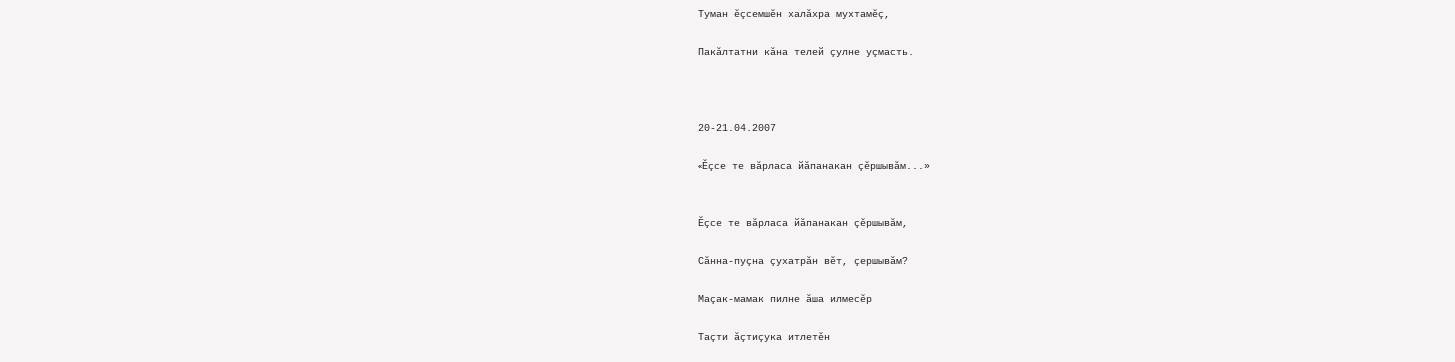Туман ĕçсемшĕн халăхра мухтамĕç,

Пакăлтатни кăна телей çулне уçмасть.



20-21.04.2007

«Ĕçсе те вăрласа йăпанакан çĕршывăм...»


Ĕçсе те вăрласа йăпанакан çĕршывăм,

Сăнна-пуçна çухатрăн вĕт, çершывăм?

Маçак-мамак пилне ăша илмесĕр

Таçти ăçтиçука итлетĕн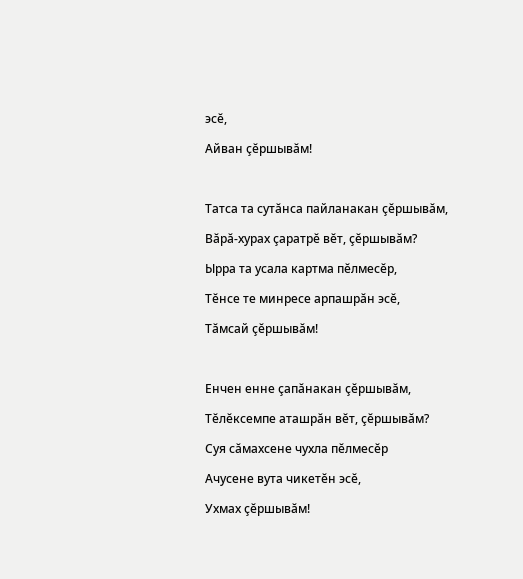эсĕ,

Айван çĕршывăм!



Татса та сутăнса пайланакан çĕршывăм,

Вăрă-хурах çаратрĕ вĕт, çĕршывăм?

Ырра та усала картма пĕлмесĕр,

Тĕнсе те минресе арпашрăн эсĕ,

Тăмсай çĕршывăм!



Енчен енне çапăнакан çĕршывăм,

Тĕлĕксемпе аташрăн вĕт, çĕршывăм?

Суя сăмахсене чухла пĕлмесĕр

Ачусене вута чикетĕн эсĕ,

Ухмах çĕршывăм!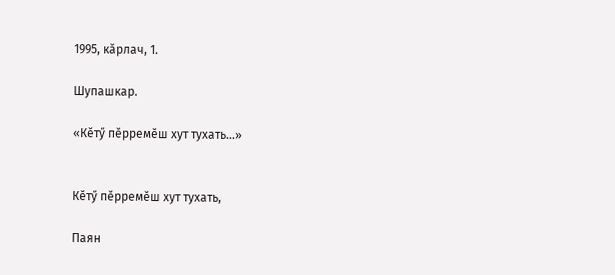1995, кăрлач, 1.

Шупашкар.

«Кĕтӳ пĕрремĕш хут тухать...»


Кĕтӳ пĕрремĕш хут тухать,

Паян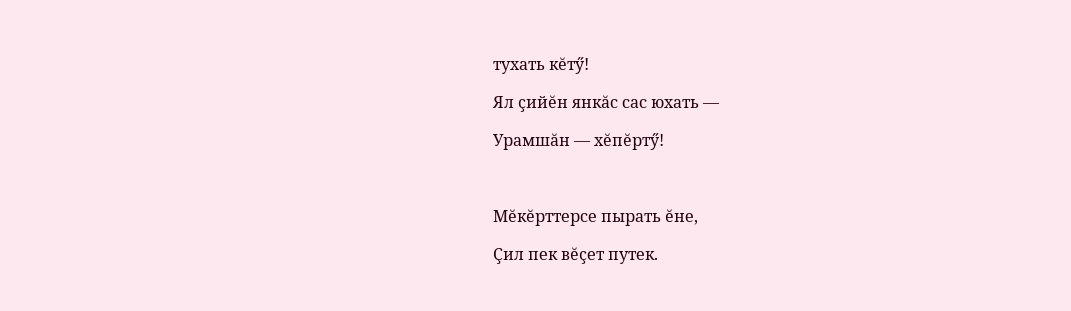тухать кĕтӳ!

Ял çийĕн янкăс сас юхать —

Урамшăн — хĕпĕртӳ!



Мĕкĕрттерсе пырать ĕне,

Çил пек вĕçет путек.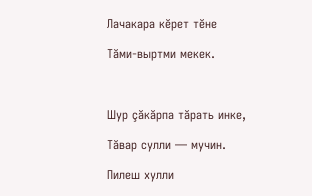Лачакара кĕрет тĕне

Тăми-выртми мекек.



Шур çăкăрпа тăрать инке,

Тăвар сулли — мучин.

Пилеш хулли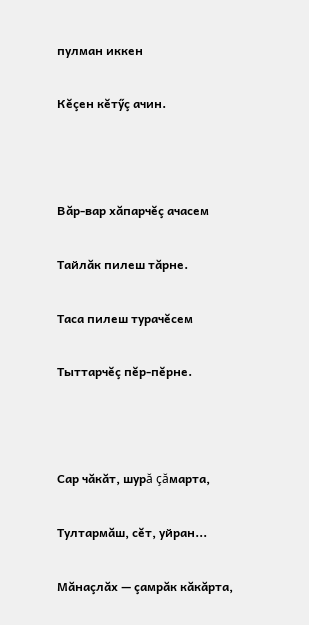пулман иккен

Кĕçен кĕтӳç ачин.



Вăр-вар хăпарчĕç ачасем

Тайлăк пилеш тăрне.

Таса пилеш турачĕсем

Тыттарчĕç пĕр-пĕрне.



Сар чăкăт, шурă çăмарта,

Тултармăш, сĕт, уйран...

Мăнаçлăх — çамрăк кăкăрта,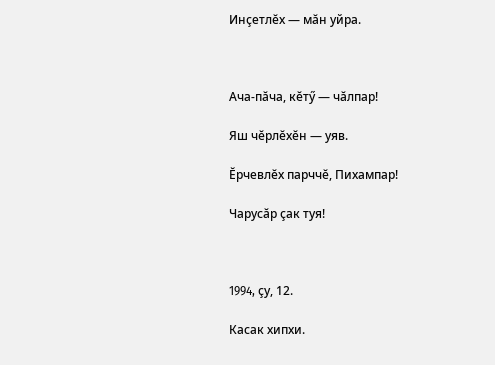Инçетлĕх — мăн уйра.



Ача-пăча, кĕтӳ — чăлпар!

Яш чĕрлĕхĕн — уяв.

Ĕрчевлĕх парччĕ, Пихампар!

Чарусăр çак туя!



1994, çу, 12.

Касак хипхи.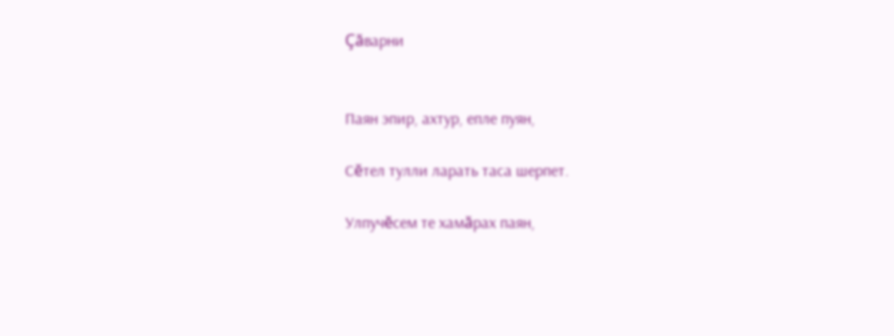Çăварни


Паян эпир, ахтур, епле пуян,

Сĕтел тулли ларать таса шерпет.

Улпучĕсем те хамăрах паян,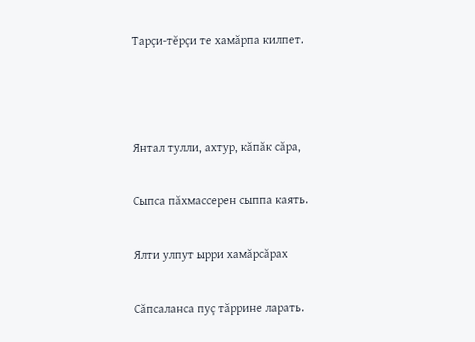Тарçи-тĕрçи те хамăрпа килпет.



Янтал тулли, ахтур, кăпăк сăра,

Сыпса пăхмассерен сыппа каять.

Ялти улпут ырри хамăрсăрах

Сăпсаланса пуç тăррине ларать.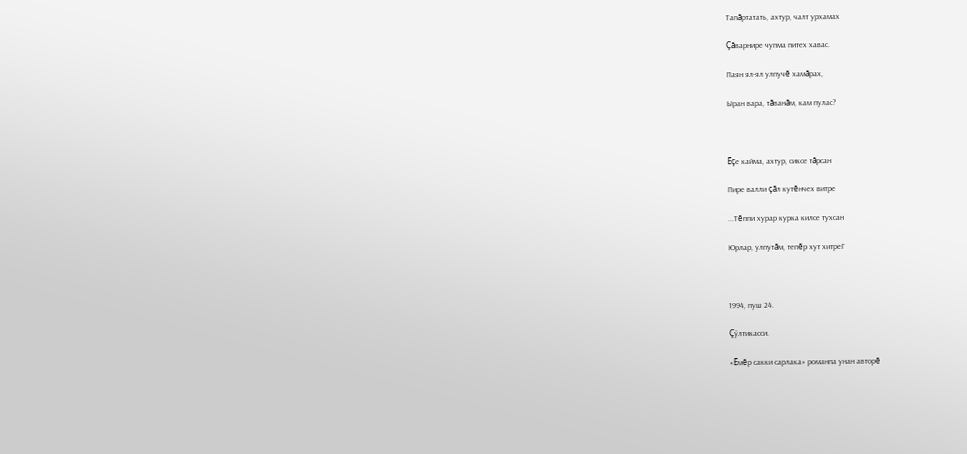Тапăртатать, ахтур, чалт урхамах

Çăварнире чупма питех хавас.

Паян ял-ял улпучĕ хамăрах,

Ыран вара, тăванăм, кам пулас?



Ĕçе кайма, ахтур, сиксе тăрсан

Пире валли çăл кутĕнчех витре

...Тĕппи хурар курка килсе тухсан

Юрлар, улпутăм, тепĕр хут хитреГ



1994, пуш 24.

Çӳлтикасси.

«Ĕмĕр сакки сарлака» романпа унан авторĕ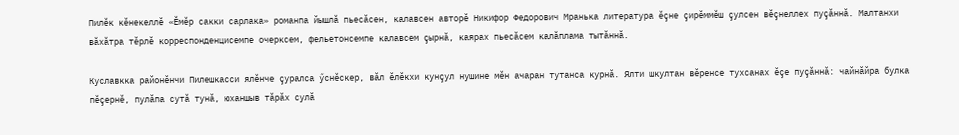Пилĕк кĕнекеллĕ «Ĕмĕр сакки сарлака» романпа йышлă пьесăсен, калавсен авторĕ Никифор Федорович Мранька литература ĕçне çирĕммĕш çулсен вĕçнеллех пуçăннă. Малтанхи вăхăтра тĕрлĕ корреспонденцисемпе очерксем, фельетонсемпе калавсем çырнă, каярах пьесăсем калăплама тытăннă.

Куславкка районĕнчи Пилешкасси ялĕнче çуралса ӳснĕскер, вăл ĕлĕкхи кунçул нушине мĕн ачаран тутанса курнă. Ялти шкултан вĕренсе тухсанах ĕçе пуçăннă: чайнăйра булка пĕçернĕ, пулăпа сутă тунă, юханшыв тăрăх сулă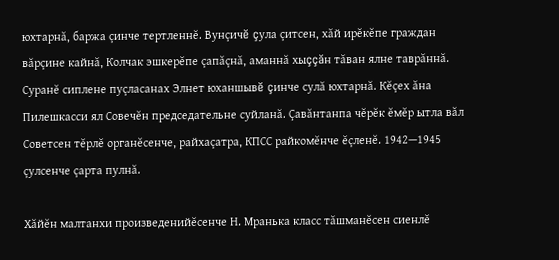юхтарнă, баржа çинче тертленнĕ. Вунçичĕ çула çитсен, хăй ирĕкĕпе граждан вăрçине кайнă, Колчак эшкерĕпе çапăçнă, аманнă хыççăн тăван ялне таврăннă. Суранĕ сиплене пуçласанах Элнет юханшывĕ çинче сулă юхтарнă. Кĕçех ăна Пилешкасси ял Совечĕн председательне суйланă. Çавăнтанпа чĕрĕк ĕмĕр ытла вăл Советсен тĕрлĕ органĕсенче, райхаçатра, КПСС райкомĕнче ĕçленĕ. 1942—1945 çулсенче çарта пулнă.

Хăйĕн малтанхи произведенийĕсенче Н. Мранька класс тăшманĕсен сиенлĕ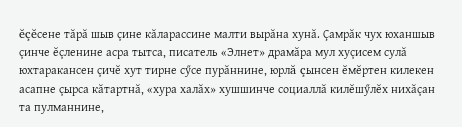ĕçĕсене тăрă шыв çине кăларассине малти вырăна хунă. Çамрăк чух юханшыв çинче ĕçленине асра тытса, писатель «Элнет» драмăра мул хуçисем сулă юхтаракансен çичĕ хут тирне сӳсе пурăннине, юрлă çынсен ĕмĕртен килекен асапне çырса кăтартнă, «хура халăх» хушшинче социаллă килĕшӳлĕх нихăçан та пулманнине,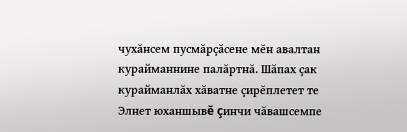чухăнсем пусмăрçăсене мĕн авалтан курайманнине палăртнă. Шăпах çак курайманлăх хăватне çирĕплетет те Элнет юханшывĕ çинчи чăвашсемпе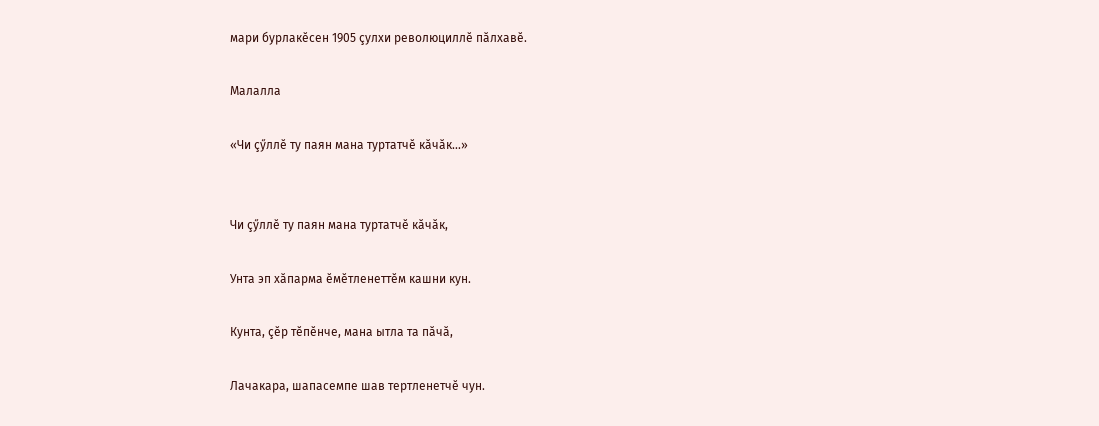мари бурлакĕсен 1905 çулхи революциллĕ пăлхавĕ.

Малалла

«Чи çӳллĕ ту паян мана туртатчĕ кăчăк...»


Чи çӳллĕ ту паян мана туртатчĕ кăчăк,

Унта эп хăпарма ĕмĕтленеттĕм кашни кун.

Кунта, çĕр тĕпĕнче, мана ытла та пăчă,

Лачакара, шапасемпе шав тертленетчĕ чун.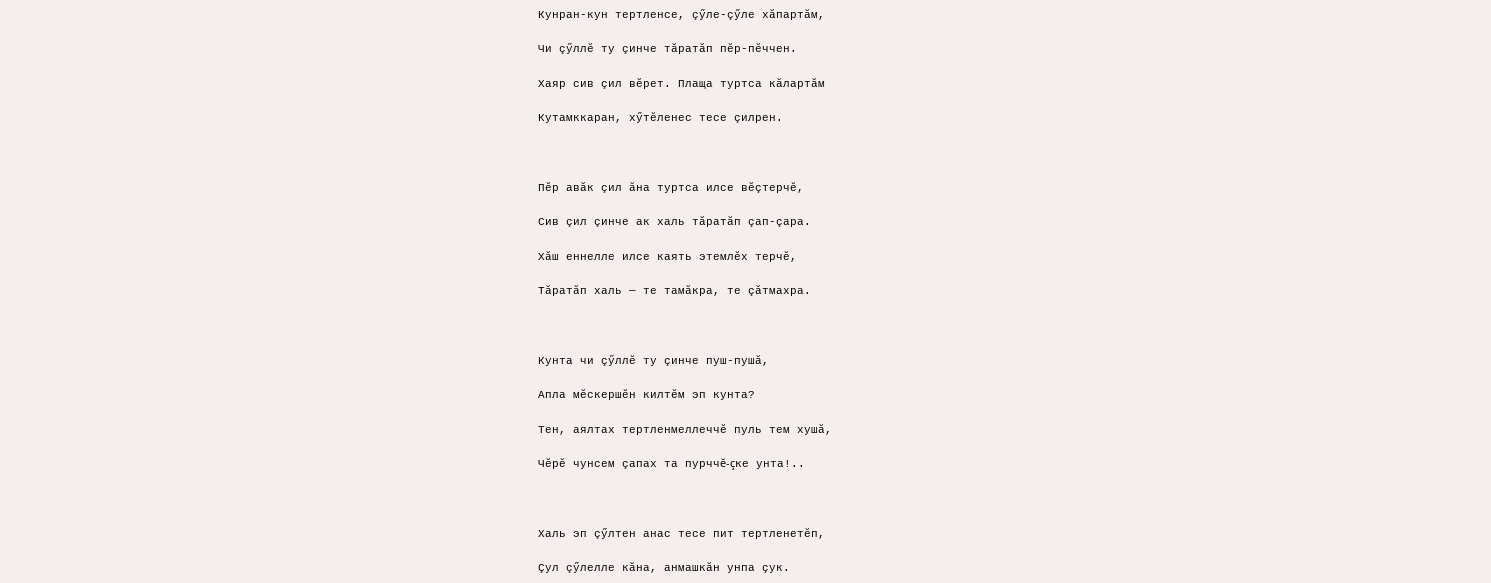Кунран-кун тертленсе, çӳле-çӳле хăпартăм,

Чи çӳллĕ ту çинче тăратăп пĕр-пĕччен.

Хаяр сив çил вĕрет. Плаща туртса кăлартăм

Кутамккаран, хӳтĕленес тесе çилрен.



Пĕр авăк çил ăна туртса илсе вĕçтерчĕ,

Сив çил çинче ак халь тăратăп çап-çара.

Хăш еннелле илсе каять этемлĕх терчĕ,

Тăратăп халь — те тамăкра, те çăтмахра.



Кунта чи çӳллĕ ту çинче пуш-пушă,

Апла мĕскершĕн килтĕм эп кунта?

Тен, аялтах тертленмеллеччĕ пуль тем хушă,

Чĕрĕ чунсем çапах та пурччĕ-çке унта!..



Халь эп çӳлтен анас тесе пит тертленетĕп,

Çул çӳлелле кăна, анмашкăн унпа çук.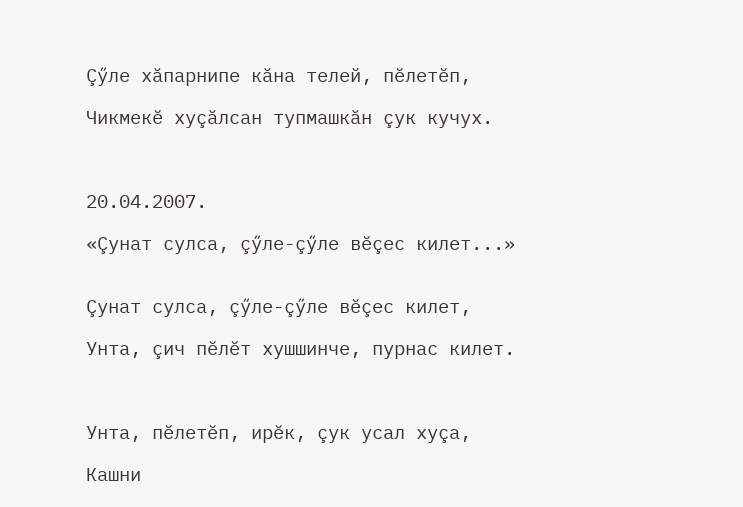Çӳле хăпарнипе кăна телей, пĕлетĕп,

Чикмекĕ хуçăлсан тупмашкăн çук кучух.



20.04.2007.

«Çунат сулса, çӳле-çӳле вĕçес килет...»


Çунат сулса, çӳле-çӳле вĕçес килет,

Унта, çич пĕлĕт хушшинче, пурнас килет.



Унта, пĕлетĕп, ирĕк, çук усал хуçа,

Кашни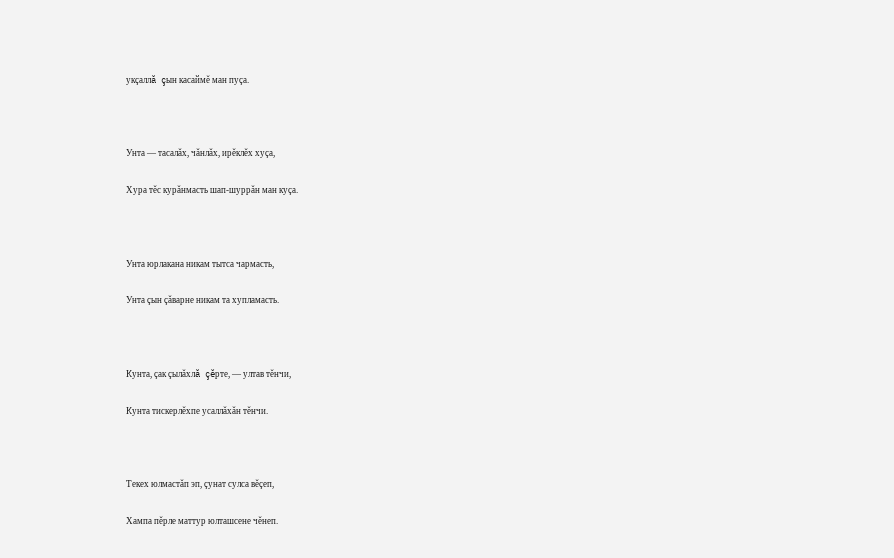укçаллă çын касаймĕ ман пуçа.



Унта — тасалăх, чăнлăх, ирĕклĕх хуçа,

Хура тĕс курăнмасть шап-шуррăн ман куçа.



Унта юрлакана никам тытса чармасть,

Унта çын çăварне никам та хупламасть.



Кунта, çак çылăхлă çĕрте, — ултав тĕнчи,

Кунта тискерлĕхпе усаллăхăн тĕнчи.



Текех юлмастăп эп, çунат сулса вĕçеп,

Хампа пĕрле маттур юлташсене чĕнеп.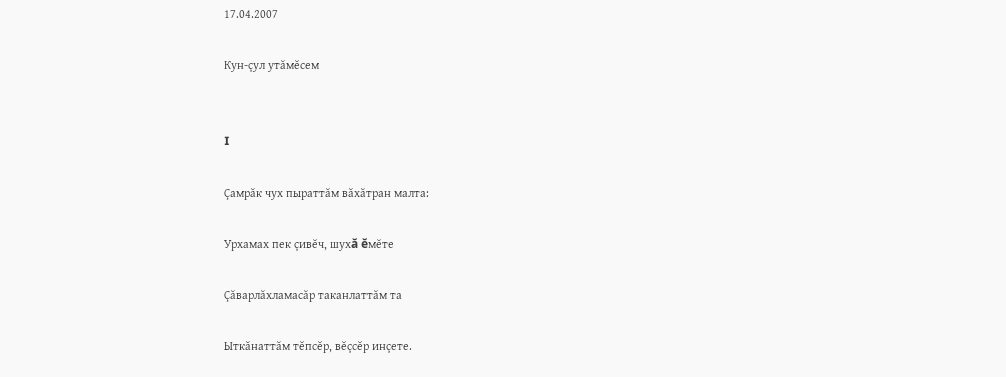17.04.2007

Кун-çул утăмĕсем


I

Çамрăк чух пыраттăм вăхăтран малта:

Урхамах пек çивĕч, шухă ĕмĕте

Çăварлăхламасăр таканлаттăм та

Ыткăнаттăм тĕпсĕр, вĕçсĕр инçете.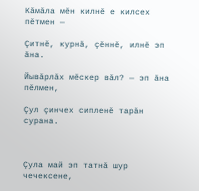Кăмăла мĕн килнĕ е килсех пĕтмен —

Çитнĕ, курнă, çĕннĕ, илнĕ эп ăна.

Йывăрлăх мĕскер вăл? — эп ăна пĕлмен,

Çул çинчех сипленĕ тарăн сурана.



Çула май эп татнă шур чечексене,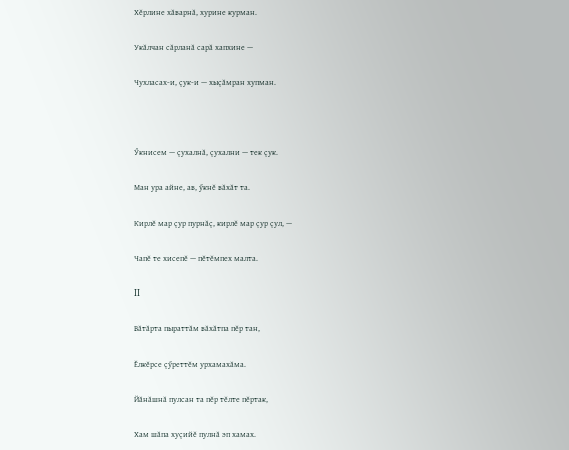Хĕрлине хăварнă, хурине курман.

Укăлчан сăрланă сарă хапхине —

Чухласах-и, çук-и — хыçăмран хупман.



Ӳкнисем — çухалнă, çухални — тек çук.

Ман ура айне, ав, ӳкнĕ вăхăт та.

Кирлĕ мар çур пурнăç, кирлĕ мар çур çул, —

Чапĕ те хисепĕ — пĕтĕмпех малта.

II

Вăтăрта пыраттăм вăхăтпа пĕр тан,

Ĕлкĕрсе çӳреттĕм урхамахăма.

Йăнăшнă пулсан та пĕр тĕлте пĕртак,

Хам шăпа хуçийĕ пулнă эп хамах.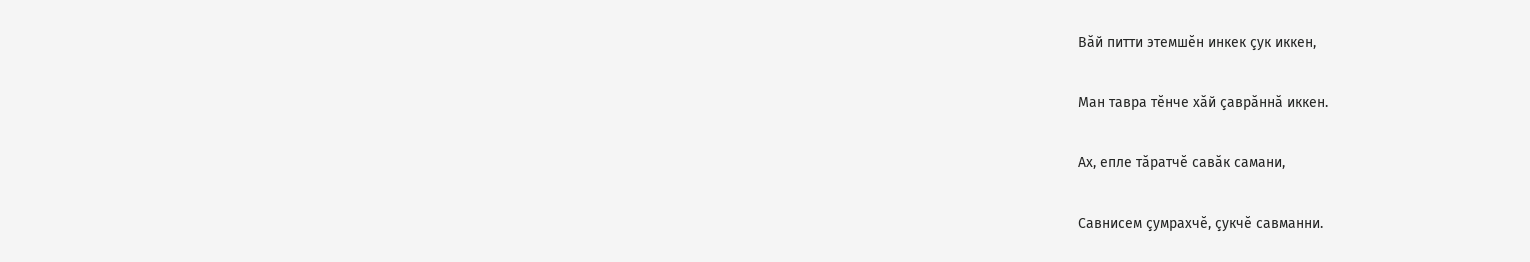Вăй питти этемшĕн инкек çук иккен,

Ман тавра тĕнче хăй çаврăннă иккен.

Ах, епле тăратчĕ савăк самани,

Савнисем çумрахчĕ, çукчĕ савманни.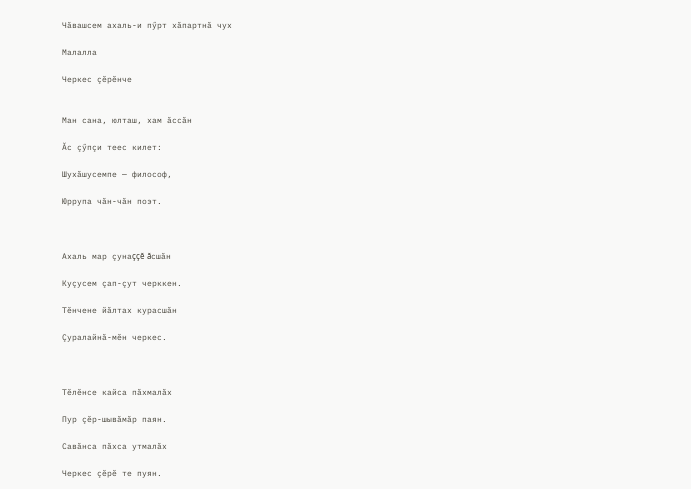Чăвашсем ахаль-и пӳрт хăпартнă чух

Малалла

Черкес çĕрĕнче


Ман сана, юлташ, хам ăссăн

Ăс çӳпçи теес килет:

Шухăшусемпе — философ,

Юррупа чăн-чăн поэт.



Ахаль мар çунаççĕ ăсшăн

Куçусем çап-çут черккен.

Тĕнчене йăлтах курасшăн

Çуралайнă-мĕн черкес.



Тĕлĕнсе кайса пăхмалăх

Пур çĕр-шывăмăр паян.

Савăнса пăхса утмалăх

Черкес çĕрĕ те пуян.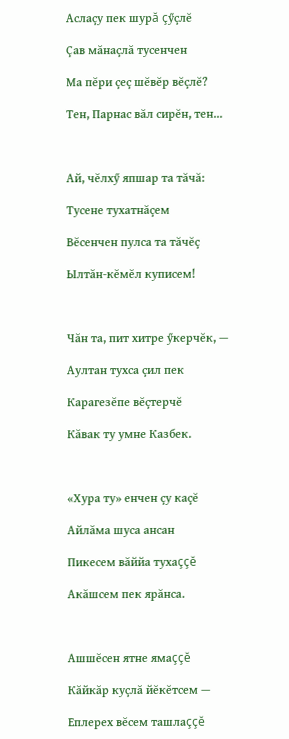Аслаçу пек шурă çӳçлĕ

Çав мăнаçлă тусенчен

Ма пĕри çеç шĕвĕр вĕçлĕ?

Тен, Парнас вăл сирĕн, тен...



Ай, чĕлхӳ япшар та тăчă:

Тусене тухатнăçем

Вĕсенчен пулса та тăчĕç

Ылтăн-кĕмĕл куписем!



Чăн та, пит хитре ӳкерчĕк, —

Аултан тухса çил пек

Карагезĕпе вĕçтерчĕ

Кăвак ту умне Казбек.



«Хура ту» енчен çу каçĕ

Айлăма шуса ансан

Пикесем вăййа тухаççĕ

Акăшсем пек ярăнса.



Ашшĕсен ятне ямаççĕ

Кăйкăр куçлă йĕкĕтсем —

Еплерех вĕсем ташлаççĕ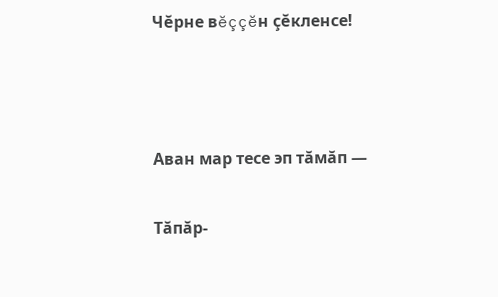Чĕрне вĕççĕн çĕкленсе!



Аван мар тесе эп тăмăп —

Тăпăр-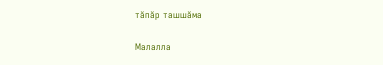тăпăр ташшăма

Малалла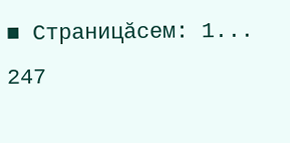■ Страницăсем: 1... 247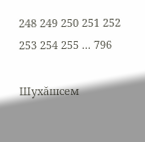248 249 250 251 252 253 254 255 ... 796

Шухăшсем